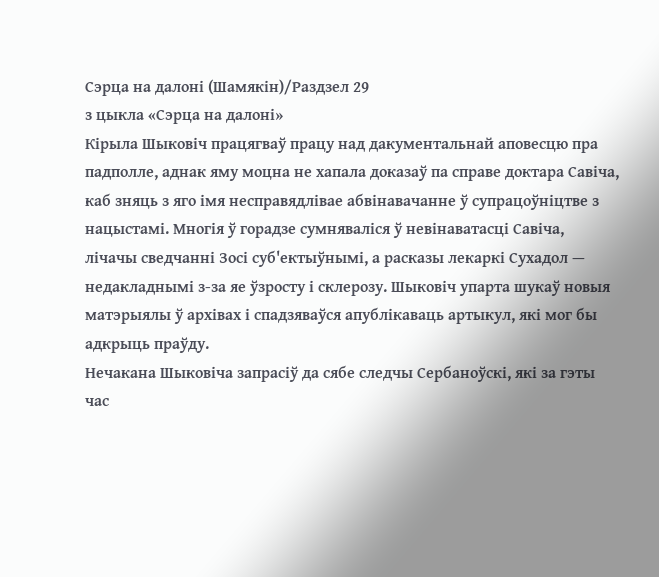Сэрца на далоні (Шамякін)/Раздзел 29
з цыкла «Сэрца на далоні»
Кірыла Шыковіч працягваў працу над дакументальнай аповесцю пра падполле, аднак яму моцна не хапала доказаў па справе доктара Савіча, каб зняць з яго імя несправядлівае абвінавачанне ў супрацоўніцтве з нацыстамі. Многія ў горадзе сумняваліся ў невінаватасці Савіча, лічачы сведчанні Зосі суб'ектыўнымі, а расказы лекаркі Сухадол — недакладнымі з-за яе ўзросту і склерозу. Шыковіч упарта шукаў новыя матэрыялы ў архівах і спадзяваўся апублікаваць артыкул, які мог бы адкрыць праўду.
Нечакана Шыковіча запрасіў да сябе следчы Сербаноўскі, які за гэты час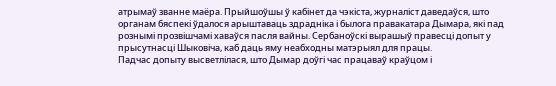атрымаў званне маёра. Прыйшоўшы ў кабінет да чэкіста, журналіст даведаўся, што органам бяспекі ўдалося арыштаваць здрадніка і былога правакатара Дымара, які пад рознымі прозвішчамі хаваўся пасля вайны. Сербаноўскі вырашыў правесці допыт у прысутнасці Шыковіча, каб даць яму неабходны матэрыял для працы.
Падчас допыту высветлілася, што Дымар доўгі час працаваў краўцом і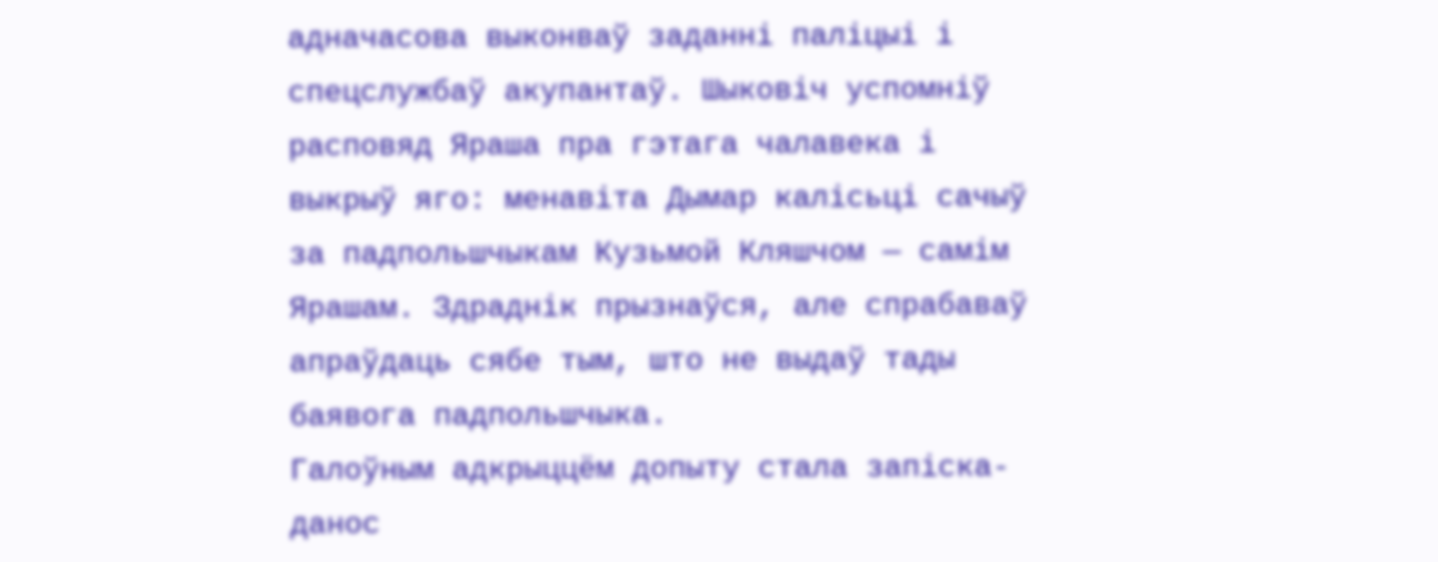адначасова выконваў заданні паліцыі і спецслужбаў акупантаў. Шыковіч успомніў расповяд Яраша пра гэтага чалавека і выкрыў яго: менавіта Дымар калісьці сачыў за падпольшчыкам Кузьмой Кляшчом — самім Ярашам. Здраднік прызнаўся, але спрабаваў апраўдаць сябе тым, што не выдаў тады баявога падпольшчыка.
Галоўным адкрыццём допыту стала запіска-данос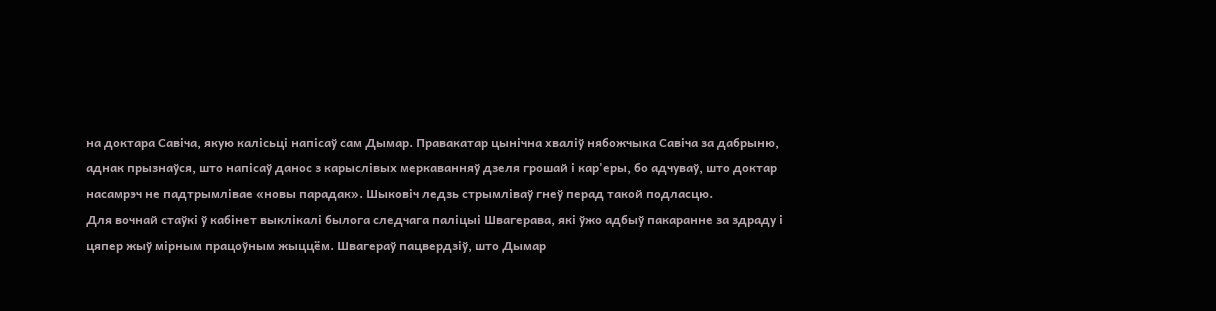на доктара Савіча, якую калісьці напісаў сам Дымар. Правакатар цынічна хваліў нябожчыка Савіча за дабрыню, аднак прызнаўся, што напісаў данос з карыслівых меркаванняў дзеля грошай і кар'еры, бо адчуваў, што доктар насамрэч не падтрымлівае «новы парадак». Шыковіч ледзь стрымліваў гнеў перад такой подласцю.
Для вочнай стаўкі ў кабінет выклікалі былога следчага паліцыі Швагерава, які ўжо адбыў пакаранне за здраду і цяпер жыў мірным працоўным жыццём. Швагераў пацвердзіў, што Дымар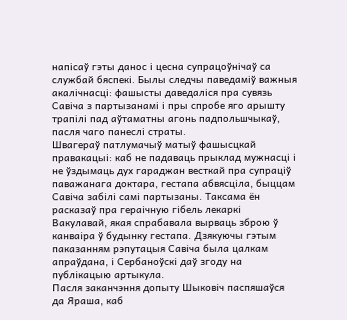напісаў гэты данос і цесна супрацоўнічаў са службай бяспекі. Былы следчы паведаміў важныя акалічнасці: фашысты даведаліся пра сувязь Савіча з партызанамі і пры спробе яго арышту трапілі пад аўтаматны агонь падпольшчыкаў, пасля чаго панеслі страты.
Швагераў патлумачыў матыў фашысцкай правакацыі: каб не падаваць прыклад мужнасці і не ўздымаць дух гараджан весткай пра супраціў паважанага доктара, гестапа абвясціла, быццам Савіча забілі самі партызаны. Таксама ён расказаў пра гераічную гібель лекаркі Вакулавай, якая спрабавала вырваць зброю ў канваіра ў будынку гестапа. Дзякуючы гэтым паказанням рэпутацыя Савіча была цалкам апраўдана, і Сербаноўскі даў згоду на публікацыю артыкула.
Пасля заканчэння допыту Шыковіч паспяшаўся да Яраша, каб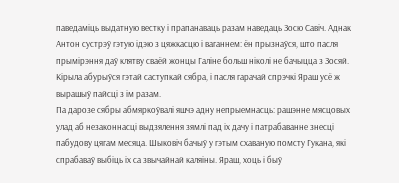паведаміць выдатную вестку і прапанаваць разам наведаць Зосю Савіч. Аднак Антон сустрэў гэтую ідэю з цяжкасцю і ваганнем: ён прызнаўся, што пасля прымірэння даў клятву сваёй жонцы Галіне больш ніколі не бачыцца з Зосяй. Кірыла абурыўся гэтай саступкай сябра, і пасля гарачай спрэчкі Яраш усё ж вырашыў пайсці з ім разам.
Па дарозе сябры абмяркоўвалі яшчэ адну непрыемнасць: рашэнне мясцовых улад аб незаконнасці выдзялення зямлі пад іх дачу і патрабаванне знесці пабудову цягам месяца. Шыковіч бачыў у гэтым схаваную помсту Гукана, які спрабаваў выбіць іх са звычайнай каляіны. Яраш, хоць і быў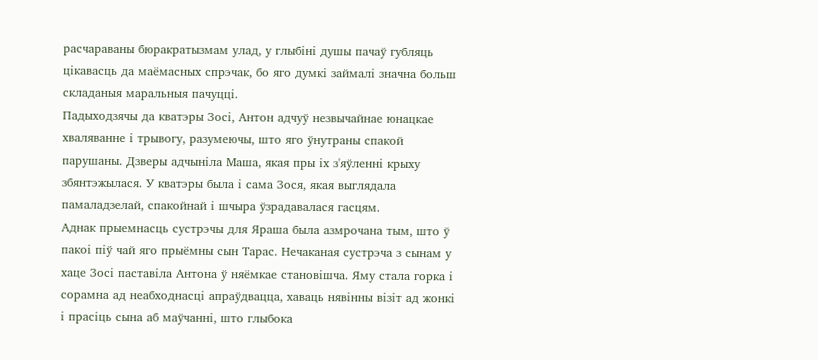расчараваны бюракратызмам улад, у глыбіні душы пачаў губляць цікавасць да маёмасных спрэчак, бо яго думкі займалі значна больш складаныя маральныя пачуцці.
Падыходзячы да кватэры Зосі, Антон адчуў незвычайнае юнацкае хваляванне і трывогу, разумеючы, што яго ўнутраны спакой парушаны. Дзверы адчыніла Маша, якая пры іх з'яўленні крыху збянтэжылася. У кватэры была і сама Зося, якая выглядала памаладзелай, спакойнай і шчыра ўзрадавалася гасцям.
Аднак прыемнасць сустрэчы для Яраша была азмрочана тым, што ў пакоі піў чай яго прыёмны сын Тарас. Нечаканая сустрэча з сынам у хаце Зосі паставіла Антона ў няёмкае становішча. Яму стала горка і сорамна ад неабходнасці апраўдвацца, хаваць нявінны візіт ад жонкі і прасіць сына аб маўчанні, што глыбока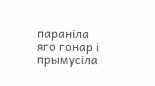параніла яго гонар і прымусіла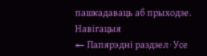пашкадаваць аб прыходзе.
Навігацыя
← Папярэдні раздзел · Усе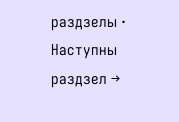раздзелы · Наступны раздзел →